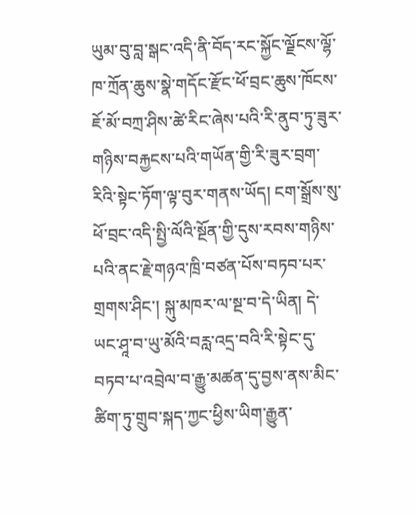ཡུམ་བུ་བླ་སྒང་འདི་ནི་བོད་རང་སྐྱོང་ལྗོངས་ལྷོ་ཁ་ཀྲོན་ཆུས་སྣེ་གདོང་རྫོང་ཕོ་བྲང་ཆུས་ཁོངས་ཇོ་མོ་བཀྲ་ཤིས་ཚེ་རིང་ཞེས་པའི་རི་ནུབ་ཏུ་ཟུར་གཉིས་བརྐྱངས་པའི་གཡོན་གྱི་རི་ཟུར་བྲག་རིའི་སྟེང་ཏོག་ལྟ་བུར་གནས་ཡོད། ངག་སྒྲོས་སུ་ཕོ་བྲང་འདི་སྤྱི་ལོའི་སྔོན་གྱི་དུས་རབས་གཉིས་པའི་ནང་རྗེ་གཉའ་ཁྲི་བཙན་པོས་བཏབ་པར་གྲགས་ཤིང་། སྐུ་མཁར་ལ་སྔ་བ་དེ་ཡིན། དེ་ཡང་ཤཱ་བ་ཡུ་མོའི་བརླ་འདྲ་བའི་རི་སྟེང་དུ་བཏབ་པ་འབྲེལ་བ་རྒྱུ་མཚན་དུ་བྱས་ནས་མིང་ཚིག་ཏུ་གྲུབ་སྐད་ཀྱང་ཕྱིས་ཡིག་རྒྱུན་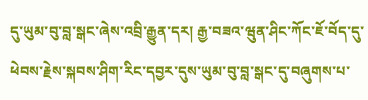དུ་ཡུམ་བུ་བླ་སྒང་ཞེས་འབྲི་རྒྱུན་དར། རྒྱ་བཟའ་ཝུན་ཤིང་ཀོང་ཇོ་བོད་དུ་ཕེབས་རྗེས་སྐབས་ཤིག་རིང་དབྱར་དུས་ཡུམ་བུ་བླ་སྒང་དུ་བཞུགས་པ་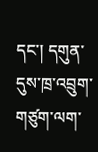དང་། དགུན་དུས་ཁྲ་འབྲུག་གཙུག་ལག་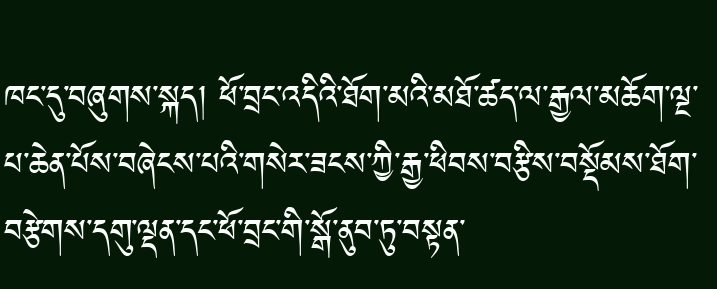ཁང་དུ་བཞུགས་སྐད། ཕོ་བྲང་འདིའི་ཐོག་མའི་མཐོ་ཚད་ལ་རྒྱལ་མཆོག་ལྔ་པ་ཆེན་པོས་བཞེངས་པའི་གསེར་ཟངས་ཀྱི་རྒྱ་ཕིབས་བརྩིས་བསྡོམས་ཐོག་བརྩེགས་དགུ་ལྡན་དང་ཕོ་བྲང་གི་སྒོ་ནུབ་ཏུ་བསྟན་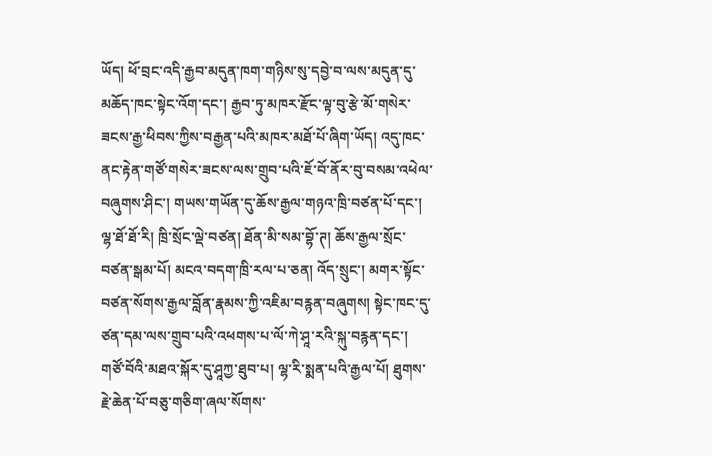ཡོད། ཕོ་བྲང་འདི་རྒྱབ་མདུན་ཁག་གཉིས་སུ་དབྱེ་བ་ལས་མདུན་དུ་མཆོད་ཁང་སྟེང་འོག་དང་། རྒྱབ་ཏུ་མཁར་རྫོང་ལྟ་བུ་རྩེ་མོ་གསེར་ཟངས་རྒྱ་ཕིབས་ཀྱིས་བརྒྱན་པའི་མཁར་མཐོ་པོ་ཞིག་ཡོད། འདུ་ཁང་ནང་རྟེན་གཙོ་གསེར་ཟངས་ལས་གྲུབ་པའི་ཇོ་བོ་ནོར་བུ་བསམ་འཕེལ་བཞུགས་ཤིང་། གཡས་གཡོན་དུ་ཆོས་རྒྱལ་གཉའ་ཁྲི་བཙན་པོ་དང་། ལྷ་ཐོ་ཐོ་རི། ཁྲི་སྲོང་ལྡེ་བཙན། ཐོན་མི་སམ་བྷོ་ཊ། ཆོས་རྒྱལ་སྲོང་བཙན་སྒམ་པོ། མངའ་བདག་ཁྲི་རལ་པ་ཅན། འོད་སྲུང་། མགར་སྟོང་བཙན་སོགས་རྒྱལ་བློན་རྣམས་ཀྱི་འཇིམ་བརྙན་བཞུགས། སྟེང་ཁང་དུ་ཙན་དམ་ལས་གྲུབ་པའི་འཕགས་པ་ལོ་ཀེ་ཤཱ་རའི་སྐུ་བརྙན་དང་། གཙོ་བོའི་མཐའ་སྐོར་དུ་ཤཱཀྱ་ཐུབ་པ། ལྷ་རི་སྨན་པའི་རྒྱལ་པོ། ཐུགས་རྗེ་ཆེན་པོ་བཅུ་གཅིག་ཞལ་སོགས་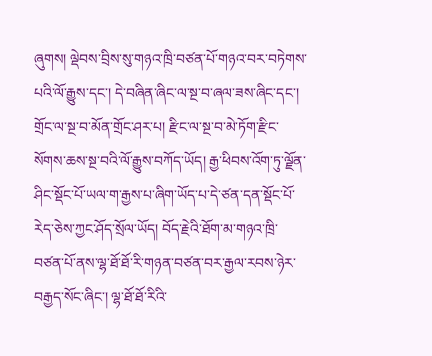ཞུགས། ལྡེབས་བྲིས་སུ་གཉའ་ཁྲི་བཙན་པོ་གཉའ་བར་བཏེགས་པའི་ལོ་རྒྱུས་དང་། དེ་བཞིན་ཞིང་ལ་སྔ་བ་ཞལ་ཟས་ཞིང་དང་། གྲོང་ལ་སྔ་བ་མོན་གྲོང་ཤར་པ། རྫིང་ལ་སྔ་བ་མེ་ཏོག་རྫིང་སོགས་ཆས་སྔ་བའི་ལོ་རྒྱུས་བཀོད་ཡོད། རྒྱ་ཕིབས་འོག་ཏུ་ལྗོན་ཤིང་སྡོང་པོ་ཡལ་ག་རྒྱས་པ་ཞིག་ཡོད་པ་དེ་ཙན་དན་སྡོང་པོ་རེད་ཅེས་ཀྱང་ཤོད་སྲོལ་ཡོད། བོད་རྗེའི་ཐོག་མ་གཉའ་ཁྲི་བཙན་པོ་ནས་ལྷ་ཐོ་ཐོ་རི་གཉན་བཙན་བར་རྒྱལ་རབས་ཉེར་བརྒྱད་སོང་ཞིང་། ལྷ་ཐོ་ཐོ་རིའི་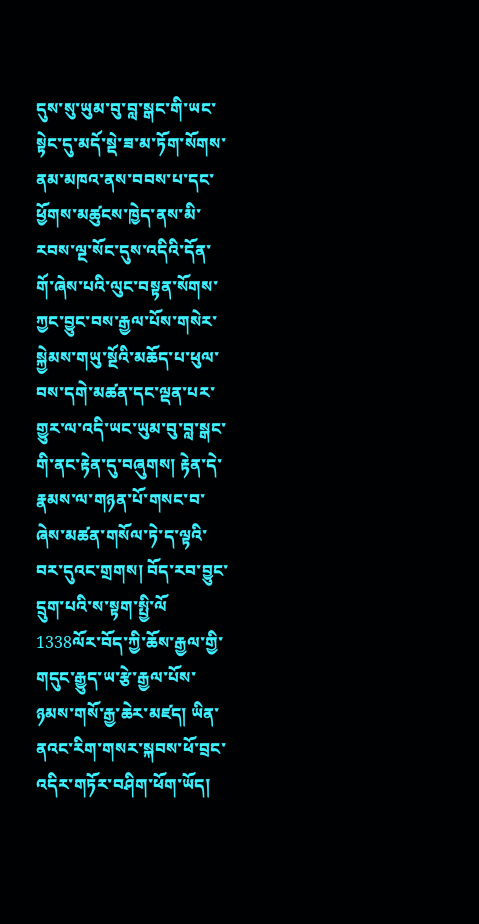དུས་སུ་ཡུམ་བུ་བླ་སྒང་གི་ཡང་སྟེང་དུ་མདོ་སྡེ་ཟ་མ་ཏོག་སོགས་ནམ་མཁའ་ནས་བབས་པ་དང་ཕྱོགས་མཚུངས་ཁྱེད་ནས་མི་རབས་ལྔ་སོང་དུས་འདིའི་དོན་གོ་ཞེས་པའི་ལུང་བསྟན་སོགས་ཀྱང་བྱུང་བས་རྒྱལ་པོས་གསེར་སྐྱེམས་གཡུ་སྔོའི་མཆོད་པ་ཕུལ་བས་དགེ་མཚན་དང་ལྡན་པར་གྱུར་ལ་འདི་ཡང་ཡུམ་བུ་བླ་སྒང་གི་ནང་རྟེན་དུ་བཞུགས། རྟེན་དེ་རྣམས་ལ་གཉན་པོ་གསང་བ་ཞེས་མཚན་གསོལ་ཏེ་ད་ལྟའི་བར་དུའང་གྲགས། བོད་རབ་བྱུང་དྲུག་པའི་ས་སྟག་སྤྱི་ལོ 1338ལོར་བོད་ཀྱི་ཆོས་རྒྱལ་གྱི་གདུང་རྒྱུད་ཡ་རྩེ་རྒྱལ་པོས་ཉམས་གསོ་རྒྱ་ཆེར་མཛད། ཡིན་ནའང་རིག་གསར་སྐབས་ཕོ་བྲང་འདིར་གཏོར་བཤིག་ཕོག་ཡོད།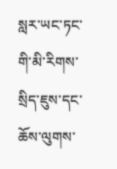སླར་ཡང་ཏང་གི་མི་རིགས་སྲིད་ཇུས་དང་ཆོས་ལུགས་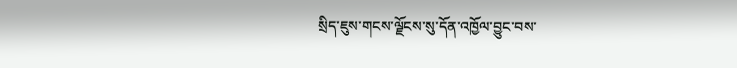སྲིད་ཇུས་གངས་ལྗོངས་སུ་དོན་འཁྱོལ་བྱུང་བས་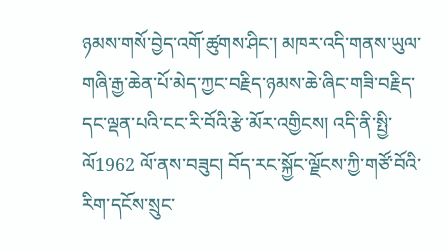ཉམས་གསོ་བྱེད་འགོ་ཚུགས་ཤིང་། མཁར་འདི་གནས་ཡུལ་གཞི་རྒྱ་ཆེན་པོ་མེད་ཀྱང་བརྗིད་ཉམས་ཆེ་ཞིང་གཟི་བརྗིད་དང་ལྡན་པའི་ངང་རི་བོའི་རྩེ་མོར་འགྱིངས། འདི་ནི་སྤྱི་ལོ1962 ལོ་ནས་བཟུང། བོད་རང་སྐྱོང་ལྗོངས་ཀྱི་གཙོ་བོའི་རིག་དངོས་སྲུང་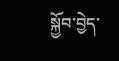སྐྱོབ་བྱེད་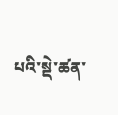པའི་སྡེ་ཚན་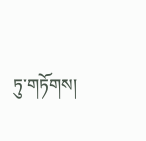ཏུ་གཏོགས།